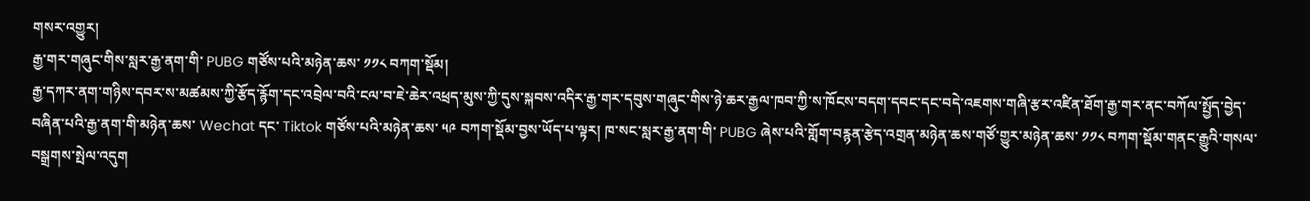གསར་འགྱུར།
རྒྱ་གར་གཞུང་གིས་སླར་རྒྱ་ནག་གི་ PUBG གཙོས་པའི་མཉེན་ཆས་ ༡༡༨ བཀག་སྡོམ།
རྒྱ་དཀར་ནག་གཉིས་དབར་ས་མཚམས་ཀྱི་རྩོད་རྙོག་དང་འབྲེལ་བའི་ངལ་བ་ཇེ་ཆེར་འཕྲད་མུས་ཀྱི་དུས་སྐབས་འདིར་རྒྱ་གར་དབུས་གཞུང་གིས་ཉེ་ཆར་རྒྱལ་ཁབ་ཀྱི་ས་ཁོངས་བདག་དབང་དང་བདེ་འཇགས་གཞི་རྩར་འཛིན་ཐོག་རྒྱ་གར་ནང་བཀོལ་སྤྱོད་བྱེད་བཞིན་པའི་རྒྱ་ནག་གི་མཉེན་ཆས་ Wechat དང་ Tiktok གཙོས་པའི་མཉེན་ཆས་ ༥༩ བཀག་སྡོམ་བྱས་ཡོད་པ་ལྟར། ཁ་སང་སླར་རྒྱ་ནག་གི་ PUBG ཞེས་པའི་གློག་བརྙན་རྩེད་འགྲན་མཉེན་ཆས་གཙོ་གྱུར་མཉེན་ཆས་ ༡༡༨ བཀག་སྡོམ་གནང་རྒྱུའི་གསལ་བསྒྲགས་སྤེལ་འདུག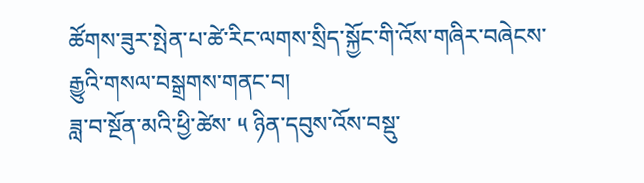ཚོགས་ཟུར་སྤེན་པ་ཚེ་རིང་ལགས་སྲིད་སྐྱོང་གི་འོས་གཞིར་བཞེངས་རྒྱུའི་གསལ་བསྒྲགས་གནང་བ།
ཟླ་བ་སྔོན་མའི་ཕྱི་ཚེས་ ༥ ཉིན་དབུས་འོས་བསྡུ་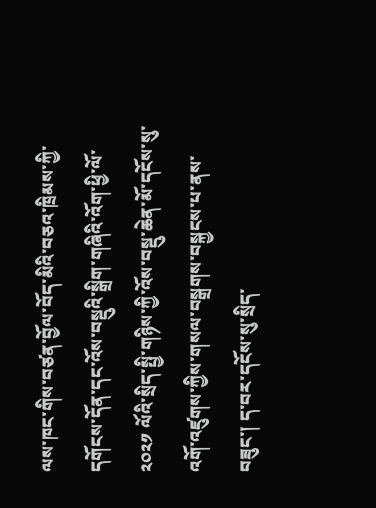ལས་ཁང་གིས་བཙན་བྱོལ་བོད་མིའི་བཅའ་ཁྲིམས་ཀྱི་དགོངས་དོན་དང་འོས་བསྡུའི་སྒྲིག་གཞིའི་འོག་ཕྱི་ལོ་ ༢༠༢༡ ལོའི་སྲིད་སྤྱི་གཉིས་ཀྱི་འོས་བསྡུ་ཆེན་མོ་དངོས་སུ་འགོ་འཛུགས་ཀྱིས་གསལ་བསྒྲགས་བསྐྱངས་པ་ནས་བཟུང་། ད་བར་དངོས་སུ་སྲིད་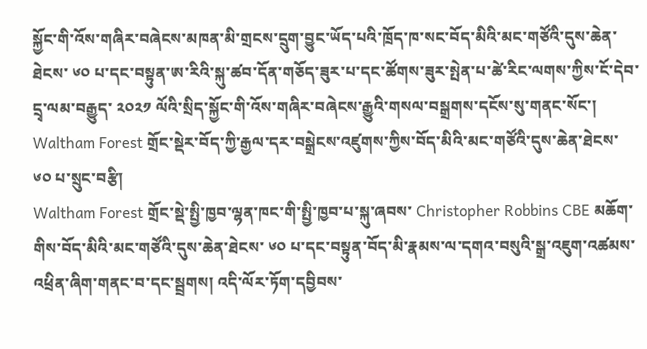སྐྱོང་གི་འོས་གཞིར་བཞེངས་མཁན་མི་གྲངས་དྲུག་བྱུང་ཡོད་པའི་ཁྲོད་ཁ་སང་བོད་མིའི་མང་གཙོའི་དུས་ཆེན་ཐེངས་ ༦༠ པ་དང་བསྟུན་ཨ་རིའི་སྐུ་ཚབ་དོན་གཅོད་ཟུར་པ་དང་ཚོགས་ཟུར་སྤེན་པ་ཚེ་རིང་ལགས་ཀྱིས་ངོ་དེབ་དྲྭ་ལམ་བརྒྱུད་ ༢༠༢༡ ལོའི་སྲིད་སྐྱོང་གི་འོས་གཞིར་བཞེངས་རྒྱུའི་གསལ་བསྒྲགས་དངོས་སུ་གནང་སོང་།
Waltham Forest གྲོང་སྡེར་བོད་ཀྱི་རྒྱལ་དར་བསྒྲེངས་འཛུགས་ཀྱིས་བོད་མིའི་མང་གཙོའི་དུས་ཆེན་ཐེངས་ ༦༠ པ་སྲུང་བརྩི།
Waltham Forest གྲོང་སྡེ་སྤྱི་ཁྱབ་ལྷན་ཁང་གི་སྤྱི་ཁྱབ་པ་སྐུ་ཞབས་ Christopher Robbins CBE མཆོག་གིས་བོད་མིའི་མང་གཙོའི་དུས་ཆེན་ཐེངས་ ༦༠ པ་དང་བསྟུན་བོད་མི་རྣམས་ལ་དགའ་བསུའི་སྒྲ་འཇུག་འཚམས་འཕྲིན་ཞིག་གནང་བ་དང་སྦྲགས། འདི་ལོར་ཏོག་དབྱིབས་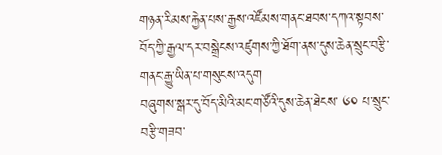གཉན་རིམས་རྐྱེན་པས་རྒྱས་འཛོམས་གནང་ཐབས་དཀའ་སྟབས་བོད་ཀྱི་རྒྱལ་དར་བསྒྲེངས་འཛུགས་ཀྱི་ཐོག་ནས་དུས་ཆེན་སྲུང་བརྩི་གནང་རྒྱུ་ཡིན་པ་གསུངས་འདུག
བཞུགས་སྒར་དུ་བོད་མིའི་མང་གཙོའི་དུས་ཆེན་ཐེངས་ ༦༠ པ་སྲུང་བརྩི་གཟབ་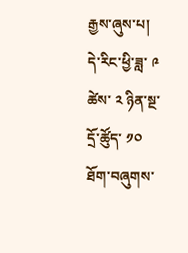རྒྱས་ཞུས་པ།
དེ་རིང་ཕྱི་ཟླ་ ༩ ཚེས་ ༢ ཉིན་སྔ་དྲོ་ཚོུད་ ༡༠ ཐོག་བཞུགས་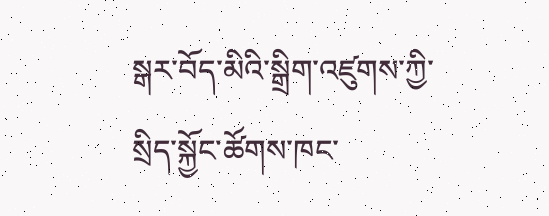སྒར་བོད་མིའི་སྒྲིག་འཛུགས་ཀྱི་སྲིད་སྐྱོང་ཚོགས་ཁང་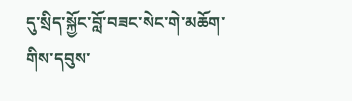དུ་སྲིད་སྐྱོང་བློ་བཟང་སེང་གེ་མཆོག་གིས་དབུས་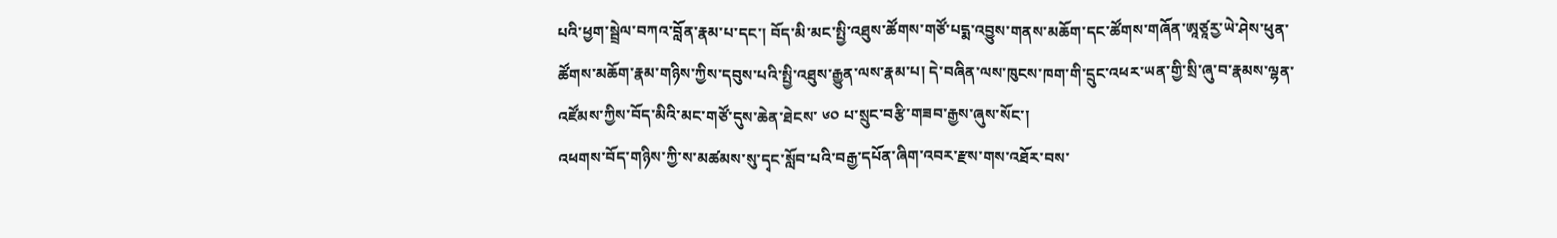པའི་ཕྱག་སྦྲེལ་བཀའ་བློན་རྣམ་པ་དང་། བོད་མི་མང་སྤྱི་འཐུས་ཚོགས་གཙོ་པདྨ་འབྱུས་གནས་མཆོག་དང་ཚོགས་གཞོན་ཨཱཙཱརྱ་ཡེ་ཤེས་ཕུན་ཚོགས་མཆོག་རྣམ་གཉིས་ཀྱིས་དབུས་པའི་སྤྱི་འཐུས་རྒྱུན་ལས་རྣམ་པ། དེ་བཞིན་ལས་ཁུངས་ཁག་གི་དྲུང་འཕར་ཡན་གྱི་སྲི་ཞུ་བ་རྣམས་ལྷན་འཛོམས་ཀྱིས་བོད་མིའི་མང་གཙོ་དུས་ཆེན་ཐེངས་ ༦༠ པ་སྲུང་བརྩི་གཟབ་རྒྱས་ཞུས་སོང་།
འཕགས་བོད་གཉིས་ཀྱི་ས་མཚམས་སུ་དྭང་སློབ་པའི་བརྒྱ་དཔོན་ཞིག་འབར་རྫས་གས་འཐོར་བས་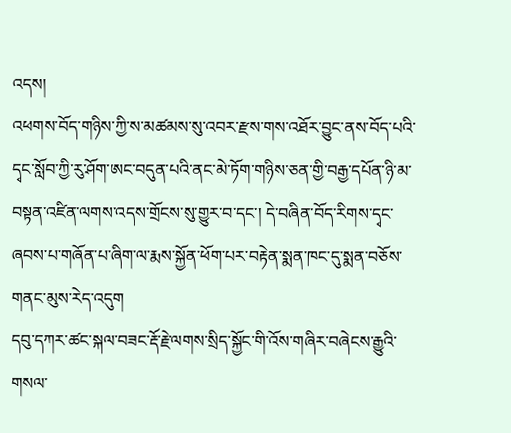འདས།
འཕགས་བོད་གཉིས་ཀྱི་ས་མཚམས་སུ་འབར་རྫས་གས་འཐོར་བྱུང་ནས་བོད་པའི་དྭང་སློབ་ཀྱི་རུ་ཤོག་ཨང་བདུན་པའི་ནང་མེ་ཏོག་གཉིས་ཅན་གྱི་བརྒྱ་དཔོན་ཉི་མ་བསྟན་འཛིན་ལགས་འདས་གྲོངས་སུ་གྱུར་བ་དང་། དེ་བཞིན་བོད་རིགས་དྭང་ཞབས་པ་གཞོན་པ་ཞིག་ལ་རྨས་སྐྱོན་ཕོག་པར་བརྟེན་སྨན་ཁང་དུ་སྨན་བཅོས་གནང་མུས་རེད་འདུག
དབུ་དཀར་ཚང་སྐལ་བཟང་རྡོ་རྗེ་ལགས་སྲིད་སྐྱོང་གི་འོས་གཞིར་བཞེངས་རྒྱུའི་གསལ་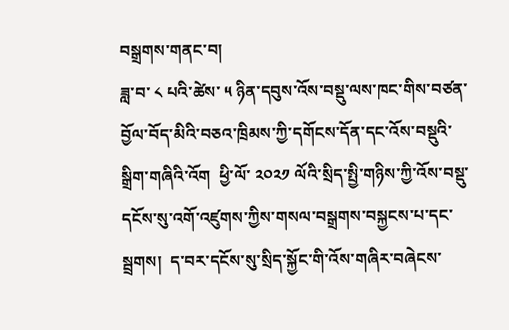བསྒྲགས་གནང་བ།
ཟླ་བ་ ༨ པའི་ཚེས་ ༥ ཉིན་དབུས་འོས་བསྡུ་ལས་ཁང་གིས་བཙན་བྱོལ་བོད་མིའི་བཅའ་ཁྲིམས་ཀྱི་དགོངས་དོན་དང་འོས་བསྡུའི་སྒྲིག་གཞིའི་འོག  ཕྱི་ལོ་ ༢༠༢༡ ལོའི་སྲིད་སྤྱི་གཉིས་ཀྱི་འོས་བསྡུ་དངོས་སུ་འགོ་འཛུགས་ཀྱིས་གསལ་བསྒྲགས་བསྐྱངས་པ་དང་སྦྲགས།  ད་བར་དངོས་སུ་སྲིད་སྐྱོང་གི་འོས་གཞིར་བཞེངས་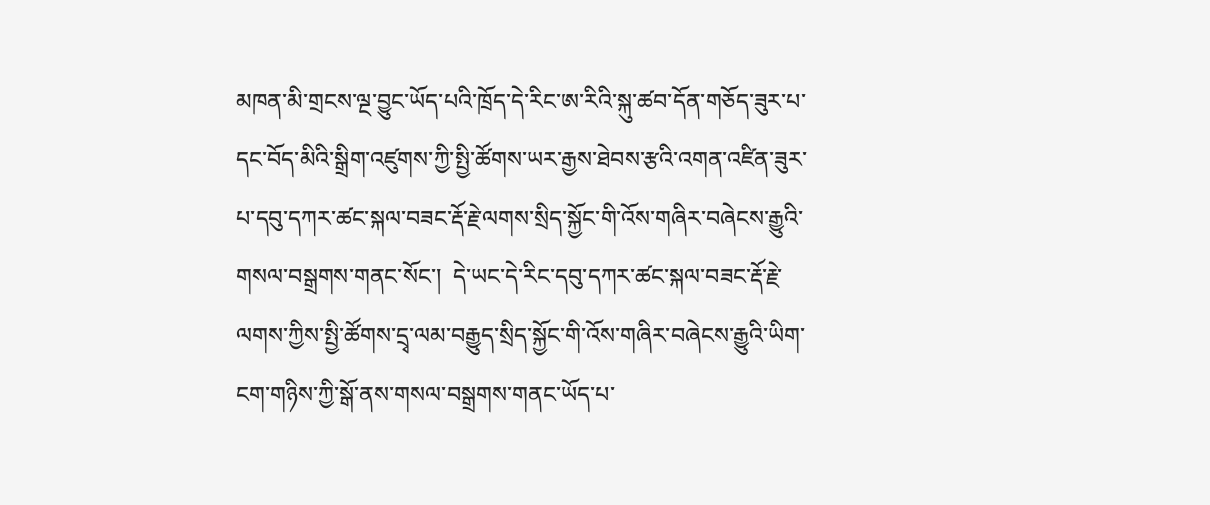མཁན་མི་གྲངས་ལྔ་བྱུང་ཡོད་པའི་ཁྲོད་དེ་རིང་ཨ་རིའི་སྐུ་ཚབ་དོན་གཅོད་ཟུར་པ་དང་བོད་མིའི་སྒྲིག་འཛུགས་ཀྱི་སྤྱི་ཚོགས་ཡར་རྒྱས་ཐེབས་རྩའི་འགན་འཛིན་ཟུར་པ་དབུ་དཀར་ཚང་སྐལ་བཟང་རྡོ་རྗེ་ལགས་སྲིད་སྐྱོང་གི་འོས་གཞིར་བཞེངས་རྒྱུའི་གསལ་བསྒྲགས་གནང་སོང་།  དེ་ཡང་དེ་རིང་དབུ་དཀར་ཚང་སྐལ་བཟང་རྡོ་རྗེ་ལགས་ཀྱིས་སྤྱི་ཚོགས་དྲྭ་ལམ་བརྒྱུད་སྲིད་སྐྱོང་གི་འོས་གཞིར་བཞེངས་རྒྱུའི་ཡིག་ངག་གཉིས་ཀྱི་སྒོ་ནས་གསལ་བསྒྲགས་གནང་ཡོད་པ་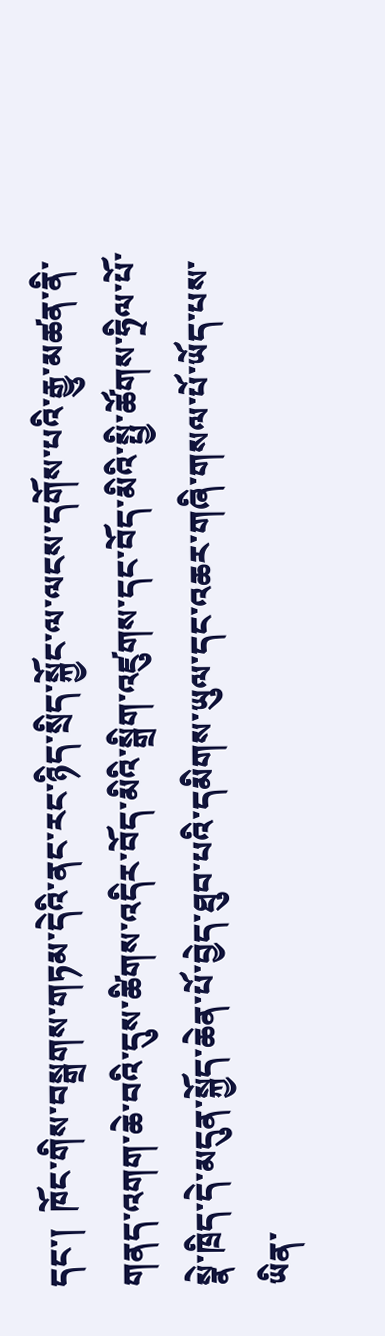དང་།  ཁོང་གིས་བསྒྲགས་གཏམ་དེའི་ནང་རང་ཉིད་སྲིད་སྐྱོང་ལ་ལངས་དགོས་པའི་རྒྱུ་མཚན་ནི་གནད་འགག་ཆེ་བའི་དུས་ཚིགས་འདིར་བོད་མིའི་སྒྲིག་འཛུགས་དང་བོད་མིའི་སྤྱི་ཚོགས་ཧྲིལ་པོ་སྣེ་ཁྲིད་དེ་མདུན་སྐྱོད་ཆེན་པོ་བྱེད་ཐུབ་པའི་དམིགས་ཡུལ་དང་འཆར་གཞི་གསལ་པོ་ཡོད་པས་ཡིན་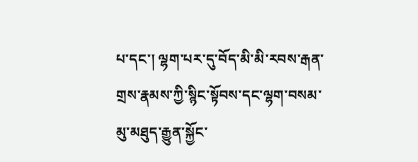པ་དང་། ལྷག་པར་དུ་བོད་མི་མི་རབས་རྒན་གྲས་རྣམས་ཀྱི་སྙིང་སྟོབས་དང་ལྷག་བསམ་མུ་མཐུད་རྒྱུན་སྐྱོང་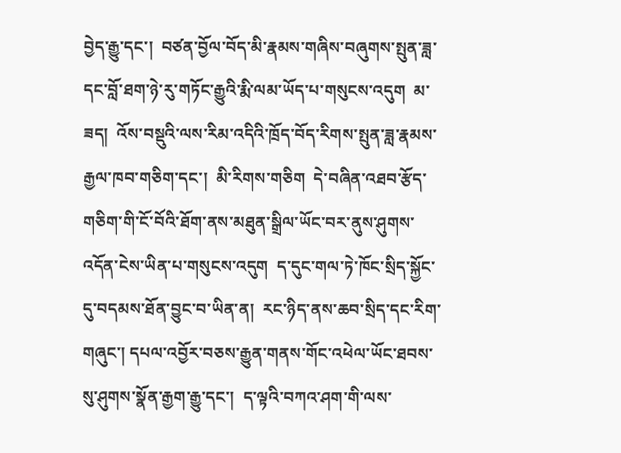བྱེད་རྒྱུ་དང་།  བཙན་བྱོལ་བོད་མི་རྣམས་གཞིས་བཞུགས་སྤུན་ཟླ་དང་བློ་ཐག་ཉེ་རུ་གཏོང་རྒྱུའི་རྨི་ལམ་ཡོད་པ་གསུངས་འདུག  མ་ཟད།  འོས་བསྡུའི་ལས་རིམ་འདིའི་ཁྲོད་བོད་རིགས་སྤུན་ཟླ་རྣམས་རྒྱལ་ཁབ་གཅིག་དང་།  མི་རིགས་གཅིག  དེ་བཞིན་འཐབ་རྩོད་གཅིག་གི་ངོ་བོའི་ཐོག་ནས་མཐུན་སྒྲིལ་ཡོང་བར་ནུས་ཤུགས་འདོན་ངེས་ཡིན་པ་གསུངས་འདུག  ད་དུང་གལ་ཏེ་ཁོང་སྲིད་སྐྱོང་དུ་བདམས་ཐོན་བྱུང་བ་ཡིན་ན།  རང་ཉིད་ནས་ཆབ་སྲིད་དང་རིག་གཞུང་། དཔལ་འབྱོར་བཅས་རྒྱུན་གནས་གོང་འཕེལ་ཡོང་ཐབས་སུ་ཤུགས་སྣོན་རྒྱག་རྒྱུ་དང་།  ད་ལྟའི་བཀའ་ཤག་གི་ལས་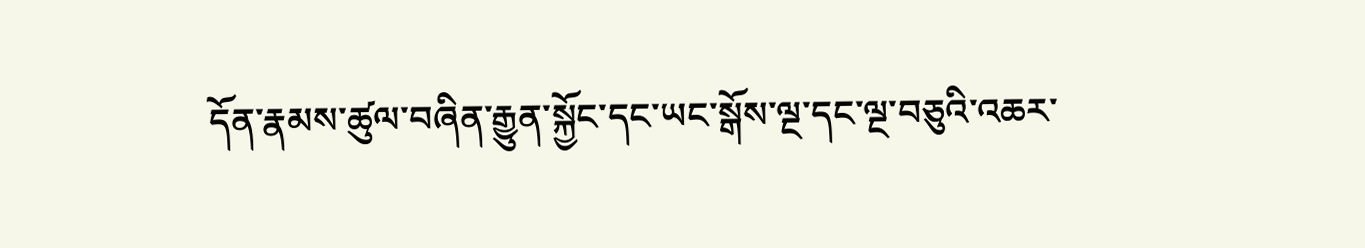དོན་རྣམས་ཚུལ་བཞིན་རྒྱུན་སྐྱོང་དང་ཡང་སྒོས་ལྔ་དང་ལྔ་བཅུའི་འཆར་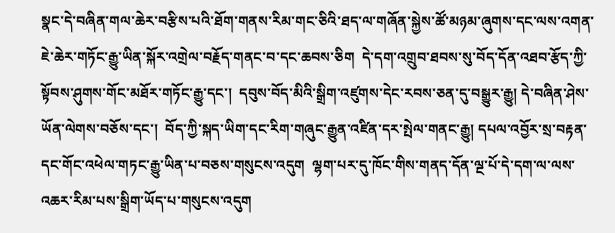སྣང་དེ་བཞིན་གལ་ཆེར་བརྩིས་པའི་ཐོག་གནས་རིམ་གང་ཅིའི་ཐད་ལ་གཞོན་སྐྱེས་ཚོ་མཉམ་ཞུགས་དང་ལས་འགན་ཇེ་ཆེར་གཏོང་རྒྱུ་ཡིན་སྐོར་འགྲེལ་བརྗོད་གནང་བ་དང་ཆབས་ཅིག  དེ་དག་འགྲུབ་ཐབས་སུ་བོད་དོན་འཐབ་རྩོད་ཀྱི་སྟོབས་ཤུགས་གོང་མཐོར་གཏོང་རྒྱུ་དང་།  དབུས་བོད་མིའི་སྒྲིག་འཛུགས་དེང་རབས་ཅན་དུ་བསྒྱུར་རྒྱུ། དེ་བཞིན་ཤེས་ཡོན་ལེགས་བཅོས་དང་།  བོད་ཀྱི་སྐད་ཡིག་དང་རིག་གཞུང་རྒྱུན་འཛིན་དར་སྤེལ་གནང་རྒྱུ། དཔལ་འབྱོར་སྲ་བརྟན་དང་གོང་འཕེལ་གཏང་རྒྱུ་ཡིན་པ་བཅས་གསུངས་འདུག  ལྷག་པར་དུ་ཁོང་གིས་གནད་དོན་ལྔ་པོ་དེ་དག་ལ་ལས་འཆར་རིམ་པས་སྒྲིག་ཡོད་པ་གསུངས་འདུག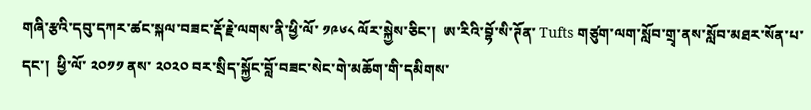གཞི་རྩའི་དབུ་དཀར་ཚང་སྐལ་བཟང་རྡོ་རྗེ་ལགས་ནི་ཕྱི་ལོ་ ༡༩༦༨ ལོར་སྐྱེས་ཅིང་།  ཨ་རིའི་བྷོ་སི་ཊོན་ Tufts གཙུག་ལག་སློབ་གྲྭ་ནས་སློབ་མཐར་སོན་པ་དང་།  ཕྱི་ལོ་ ༢༠༡༡ ནས་ ༢༠༢༠ བར་སྲིད་སྐྱོང་བློ་བཟང་སེང་གེ་མཆོག་གི་དམིགས་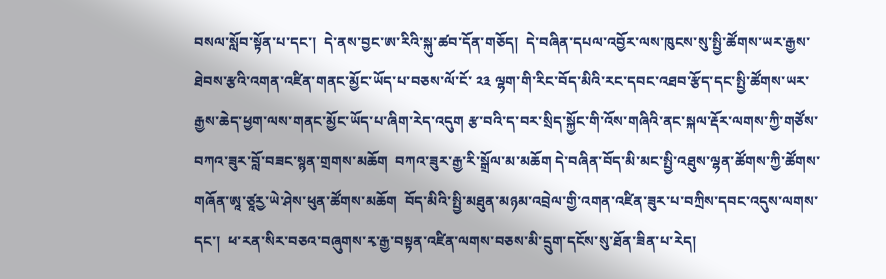བསལ་སློབ་སྟོན་པ་དང་།  དེ་ནས་བྱང་ཨ་རིའི་སྐུ་ཚབ་དོན་གཅོད།  དེ་བཞིན་དཔལ་འབྱོར་ལས་ཁུངས་སུ་སྤྱི་ཚོགས་ཡར་རྒྱས་ཐེབས་རྩའི་འགན་འཛིན་གནང་མྱོང་ཡོད་པ་བཅས་ལོ་ངོ་ ༢༣ ལྷག་གི་རིང་བོད་མིའི་རང་དབང་འཐབ་རྩོད་དང་སྤྱི་ཚོགས་ཡར་རྒྱས་ཆེད་ཕྱག་ལས་གནང་མྱོང་ཡོད་པ་ཞིག་རེད་འདུག རྩ་བའི་ད་བར་སྲིད་སྐྱོང་གི་འོས་གཞིའི་ནང་སྐལ་རྡོར་ལགས་ཀྱི་གཙོས་བཀའ་ཟུར་བློ་བཟང་སྙན་གྲགས་མཆོག  བཀའ་ཟུར་རྒྱ་རི་སྒྲོལ་མ་མཆོག དེ་བཞིན་བོད་མི་མང་སྤྱི་འཐུས་ལྷན་ཚོགས་ཀྱི་ཚོགས་གཞོན་ཨཱ་ཙཱརྱ་ཡེ་ཤེས་ཕུན་ཚོགས་མཆོག  བོད་མིའི་སྤྱི་མཐུན་མཉམ་འབྲེལ་གྱི་འགན་འཛིན་ཟུར་པ་བཀྲིས་དབང་འདུས་ལགས་དང་།  ཕ་རན་སིར་བཅའ་བཞུགས་རྭ་རྒྱ་བསྟན་འཛིན་ལགས་བཅས་མི་དྲུག་དངོས་སུ་ཐོན་ཟིན་པ་རེད།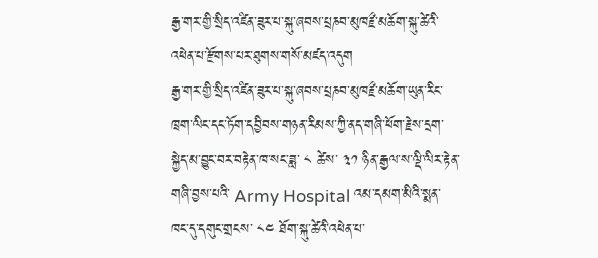རྒྱ་གར་གྱི་སྲིད་འཛིན་ཟུར་པ་སྐུ་ཞབས་པྲཎབ་མུཁརྗྀ་མཆོག་སྐུ་ཚེའི་འཕེན་པ་རྫོགས་པར་ཐུགས་གསོ་མཛད་འདུག
རྒྱ་གར་གྱི་སྲིད་འཛིན་ཟུར་པ་སྐུ་ཞབས་པྲཎབ་མུཁརྗྀ་མཆོག་ཡུན་རིང་ཁྲག་ལིང་དང་ཏོག་དབྱིབས་གཉན་རིམས་ཀྱི་ནད་གཞི་ཕོག་རྗེས་དྲག་སྐྱེད་མ་བྱུང་བར་བརྟེན་ཁ་སང་ཟླ་ ༨ ཚེས་ ༣༡ ཉིན་རྒྱལ་ས་ལྡི་ལིར་རྟེན་གཞི་བྱས་པའི་ Army Hospital འམ་དམག་མིའི་སྨན་ཁང་དུ་དགུང་གྲངས་ ༨༤ ཐོག་སྐུ་ཚེའི་འཕེན་པ་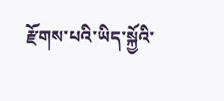རྫོགས་པའི་ཡིད་སྐྱོའི་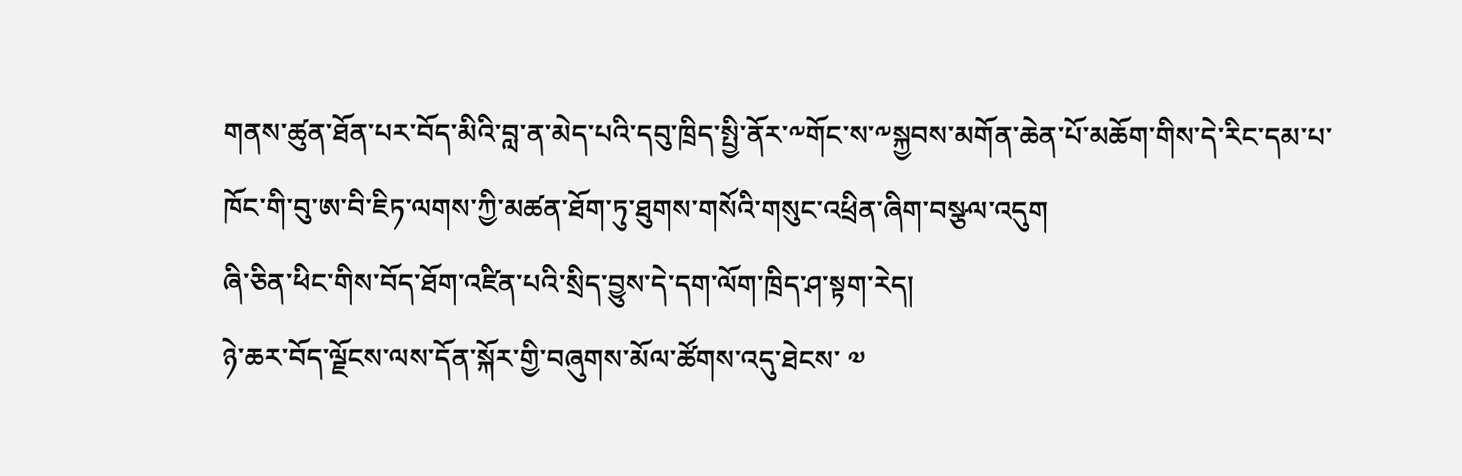གནས་ཚུན་ཐོན་པར་བོད་མིའི་བླ་ན་མེད་པའི་དབུ་ཁྲིད་སྤྱི་ནོར་༸གོང་ས་༸སྐྱབས་མགོན་ཆེན་པོ་མཆོག་གིས་དེ་རིང་དམ་པ་ཁོང་གི་བུ་ཨ་བི་ཇིཏ་ལགས་ཀྱི་མཚན་ཐོག་ཏུ་ཐུགས་གསོའི་གསུང་འཕྲིན་ཞིག་བསྩལ་འདུག
ཞི་ཅིན་ཕིང་གིས་བོད་ཐོག་འཛིན་པའི་སྲིད་བྱུས་དེ་དག་ལོག་ཁྲིད་ཤ་སྟག་རེད།
ཉེ་ཆར་བོད་ལྗོངས་ལས་དོན་སྐོར་གྱི་བཞུགས་མོལ་ཚོགས་འདུ་ཐེངས་ ༧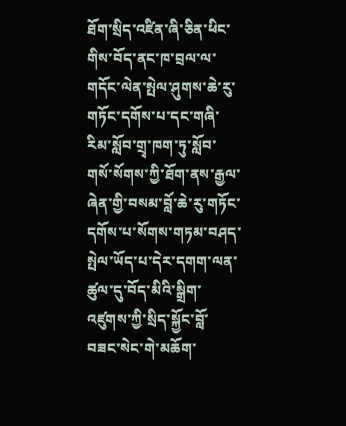ཐོག་སྲིད་འཛིན་ཞི་ཅིན་ཕིང་གིས་བོད་ནང་ཁ་བྲལ་ལ་གདོང་ལེན་སྤེལ་ཤུགས་ཆེ་རུ་གཏོང་དགོས་པ་དང་གཞི་རིམ་སློབ་གྲྭ་ཁག་ཏུ་སློབ་གསོ་སོགས་ཀྱི་ཐོག་ནས་རྒྱལ་ཞེན་གྱི་བསམ་བློ་ཆེ་རུ་གཏོང་དགོས་པ་སོགས་གཏམ་བཤད་སྤེལ་ཡོད་པ་དེར་དགག་ལན་ཚུལ་དུ་བོད་མིའི་སྒྲིག་འཛུགས་ཀྱི་སྲིད་སྐྱོང་བློ་བཟང་སེང་གེ་མཆོག་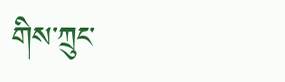གིས་ཀྲུང་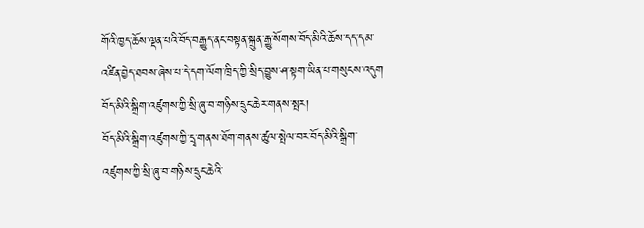གོའི་ཁྱད་ཆོས་ལྡན་པའི་བོད་བརྒྱུད་ནང་བསྟན་སྐྲུན་རྒྱུ་སོགས་བོད་མིའི་ཆོས་དད་དམ་འཛིན་བྱེད་ཐབས་ཞེས་པ་དེ་དག་ལོག་ཁྲིད་ཀྱི་སྲིད་བྱུས་ཤ་སྟག་ཡིན་པ་གསུངས་འདུག
བོད་མིའི་སྒྲིག་འཛུགས་ཀྱི་སྲི་ཞུ་བ་གཉིས་དྲུང་ཆེར་གནས་སྤར།
བོད་མིའི་སྒྲིག་འཛུགས་ཀྱི་དྲྭ་གནས་ཐོག་གནས་ཚུལ་སྤེལ་བར་བོད་མིའི་སྒྲིག་འཛུགས་ཀྱི་སྲི་ཞུ་བ་གཉིས་དྲུང་ཆེའི་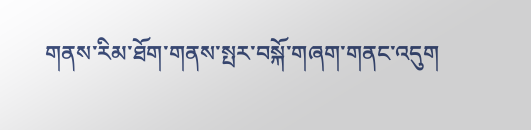གནས་རིམ་ཐོག་གནས་སྤར་བསྐོ་གཞག་གནང་འདུག